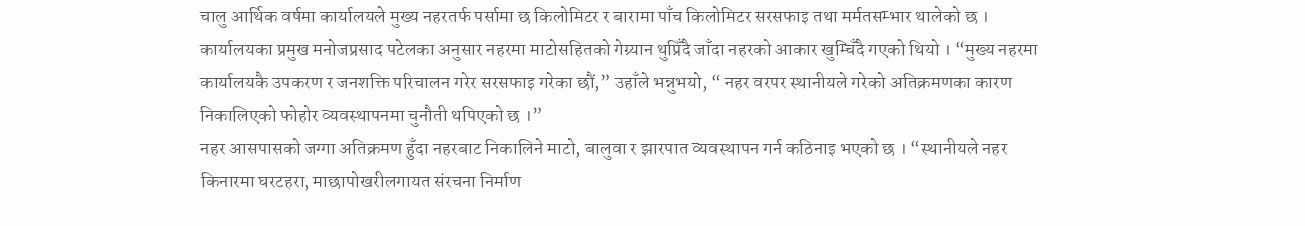चालु आर्थिक वर्षमा कार्यालयले मुख्य नहरतर्फ पर्सामा छ किलोमिटर र बारामा पाँच किलोमिटर सरसफाइ तथा मर्मतसम्भार थालेको छ ।
कार्यालयका प्रमुख मनोजप्रसाद पटेलका अनुसार नहरमा माटोसहितको गेग्र्यान थुप्रिँदै जाँदा नहरको आकार खुम्चिँदै गएको थियो । “मुख्य नहरमा कार्यालयकै उपकरण र जनशक्ति परिचालन गरेर सरसफाइ गरेका छौं,” उहाँले भन्नुभयो, “ नहर वरपर स्थानीयले गरेको अतिक्रमणका कारण निकालिएको फोहोर व्यवस्थापनमा चुनौती थपिएको छ ।”
नहर आसपासको जग्गा अतिक्रमण हुँदा नहरबाट निकालिने माटो, बालुवा र झारपात व्यवस्थापन गर्न कठिनाइ भएको छ । “स्थानीयले नहर किनारमा घरटहरा, माछापोखरीलगायत संरचना निर्माण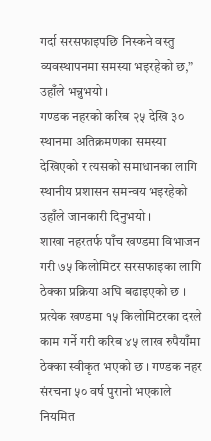गर्दा सरसफाइपछि निस्कने वस्तु व्यवस्थापनमा समस्या भइरहेको छ,” उहाँले भन्नुभयो ।
गण्डक नहरको करिब २५ देखि ३० स्थानमा अतिक्रमणका समस्या देखिएको र त्यसको समाधानका लागि स्थानीय प्रशासन समन्वय भइरहेको उहाँले जानकारी दिनुभयो ।
शाखा नहरतर्फ पाँच खण्डमा विभाजन गरी ७५ किलोमिटर सरसफाइका लागि ठेक्का प्रक्रिया अघि बढाइएको छ । प्रत्येक खण्डमा १५ किलोमिटरका दरले काम गर्ने गरी करिब ४५ लाख रुपैयाँमा ठेक्का स्वीकृत भएको छ । गण्डक नहर संरचना ५० वर्ष पुरानो भएकाले नियमित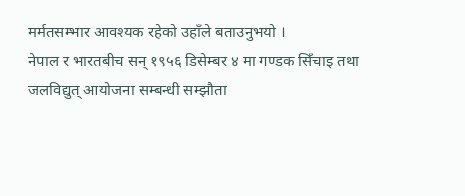मर्मतसम्भार आवश्यक रहेको उहाँले बताउनुभयो ।
नेपाल र भारतबीच सन् १९५६ डिसेम्बर ४ मा गण्डक सिँचाइ तथा जलविद्युत् आयोजना सम्बन्धी सम्झौता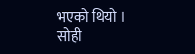भएको थियो । सोही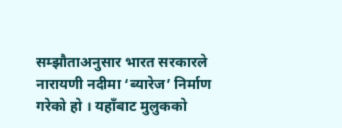सम्झौताअनुसार भारत सरकारले नारायणी नदीमा ‘ब्यारेज’ निर्माण गरेको हो । यहाँबाट मुलुकको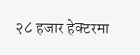२८ हजार हेक्टरमा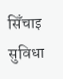सिँचाइ सुविधा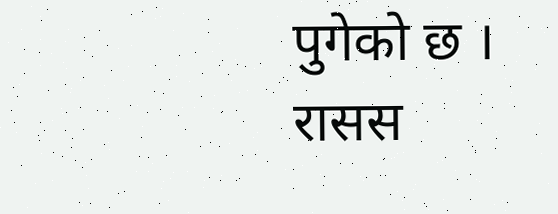पुगेको छ ।
रासस